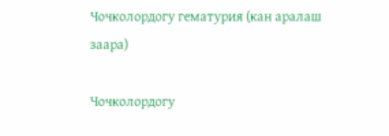Чочколордогу гематурия (кан аралаш заара)

Чочколордогу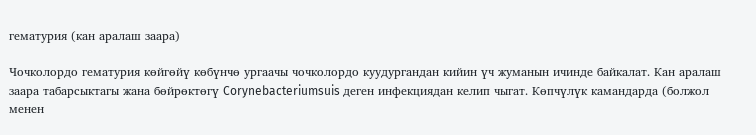гематурия (кан аралаш заара)

Чочколордо гематурия көйгөйү көбүнчө ургаачы чочколордо куудургандан кийин үч жуманын ичинде байкалат. Кан аралаш заара табарсыктагы жана бөйрөктөгү Corynebacteriumsuis деген инфекциядан келип чыгат. Көпчүлүк камандарда (болжол менен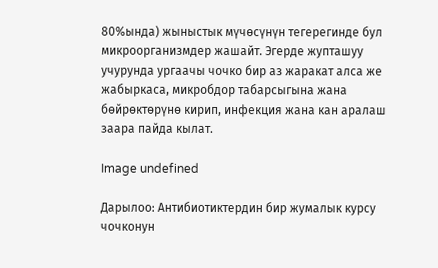80%ында) жыныстык мүчөсүнүн тегерегинде бул микроорганизмдер жашайт. Эгерде жупташуу учурунда ургаачы чочко бир аз жаракат алса же жабыркаса, микробдор табарсыгына жана бөйрөктөрүнө кирип, инфекция жана кан аралаш заара пайда кылат.

Image undefined

Дарылоо: Антибиотиктердин бир жумалык курсу чочконун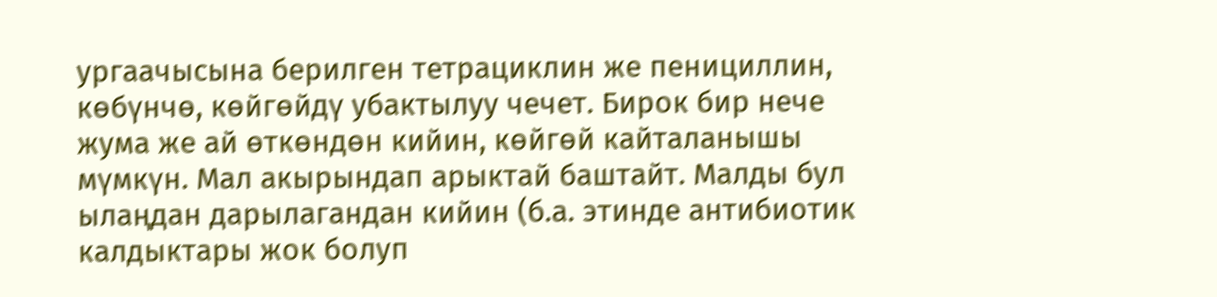ургаачысына берилген тетрациклин же пенициллин, көбүнчө, көйгөйдү убактылуу чечет. Бирок бир нече жума же ай өткөндөн кийин, көйгөй кайталанышы мүмкүн. Мал акырындап арыктай баштайт. Малды бул ылаңдан дарылагандан кийин (б.а. этинде антибиотик калдыктары жок болуп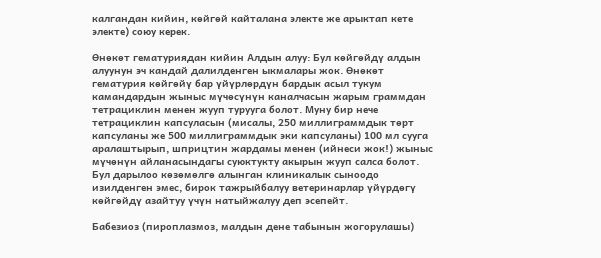калгандан кийин, көйгөй кайталана электе же арыктап кете электе) союу керек.

Өнөкөт гематуриядан кийин Алдын алуу: Бул көйгөйдү алдын алуунун эч кандай далилденген ыкмалары жок. Өнөкөт гематурия көйгөйү бар үйүрлөрдүн бардык асыл тукум камандардын жыныс мүчөсүнүн каналчасын жарым граммдан тетрациклин менен жууп турууга болот. Муну бир нече тетрациклин капсуласын (мисалы, 250 миллиграммдык төрт капсуланы же 500 миллиграммдык эки капсуланы) 100 мл сууга аралаштырып, шприцтин жардамы менен (ийнеси жок!) жыныс мүчөнүн айланасындагы суюктукту акырын жууп салса болот. Бул дарылоо көзөмөлгө алынган клиникалык сыноодо изилденген эмес, бирок тажрыйбалуу ветеринарлар үйүрдөгү көйгөйдү азайтуу үчүн натыйжалуу деп эсепейт.

Бабезиоз (пироплазмоз, малдын дене табынын жогорулашы)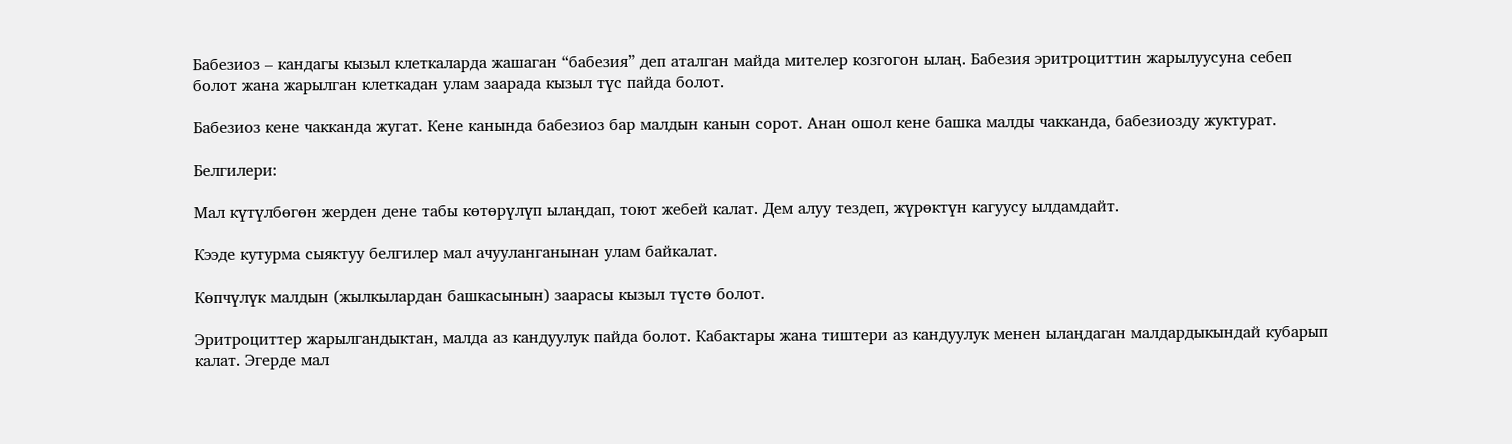Бабезиоз – кандагы кызыл клеткаларда жашаган “бабезия” деп аталган майда мителер козгогон ылаң. Бабезия эритроциттин жарылуусуна себеп болот жана жарылган клеткадан улам заарада кызыл түс пайда болот.

Бабезиоз кене чакканда жугат. Кене канында бабезиоз бар малдын канын сорот. Анан ошол кене башка малды чакканда, бабезиозду жуктурат.

Белгилери:

Мал күтүлбөгөн жерден дене табы көтөрүлүп ылаңдап, тоют жебей калат. Дем алуу тездеп, жүрөктүн кагуусу ылдамдайт.

Кээде кутурма сыяктуу белгилер мал ачууланганынан улам байкалат.

Көпчүлүк малдын (жылкылардан башкасынын) заарасы кызыл түстө болот.

Эритроциттер жарылгандыктан, малда аз кандуулук пайда болот. Кабактары жана тиштери аз кандуулук менен ылаңдаган малдардыкындай кубарып калат. Эгерде мал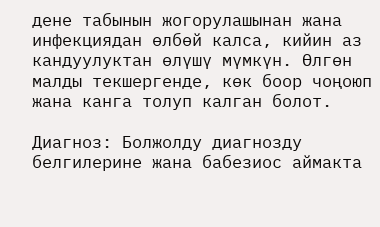дене табынын жогорулашынан жана инфекциядан өлбөй калса, кийин аз кандуулуктан өлүшү мүмкүн. Өлгөн малды текшергенде, көк боор чоңоюп жана канга толуп калган болот.

Диагноз: Болжолду диагнозду белгилерине жана бабезиос аймакта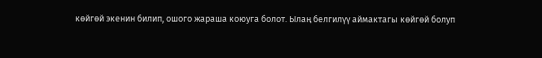көйгөй экенин билип, ошого жараша коюуга болот. Ылаң белгилүү аймактагы көйгөй болуп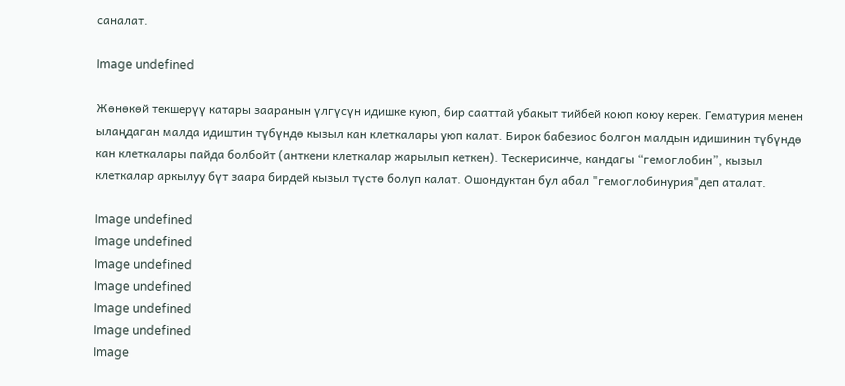саналат.

Image undefined

Жөнөкөй текшерүү катары зааранын үлгүсүн идишке куюп, бир сааттай убакыт тийбей коюп коюу керек. Гематурия менен ылаңдаган малда идиштин түбүндө кызыл кан клеткалары уюп калат. Бирок бабезиос болгон малдын идишинин түбүндө кан клеткалары пайда болбойт (анткени клеткалар жарылып кеткен). Тескерисинче, кандагы “гемоглобин”, кызыл клеткалар аркылуу бүт заара бирдей кызыл түстө болуп калат. Ошондуктан бул абал "гемоглобинурия"деп аталат.

Image undefined
Image undefined
Image undefined
Image undefined
Image undefined
Image undefined
Image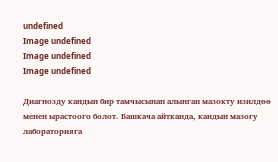undefined
Image undefined
Image undefined
Image undefined

Диагнозду кандын бир тамчысынан алынган мазокту изилдөө менен ырастоого болот. Башкача айтканда, кандын мазогу лабораторияга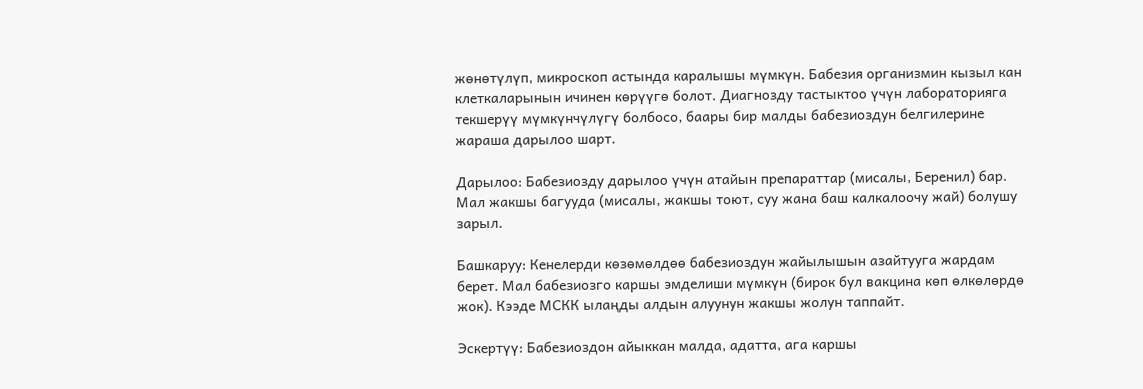жөнөтүлүп, микроскоп астында каралышы мүмкүн. Бабезия организмин кызыл кан клеткаларынын ичинен көрүүгө болот. Диагнозду тастыктоо үчүн лабораторияга текшерүү мүмкүнчүлүгү болбосо, баары бир малды бабезиоздун белгилерине жараша дарылоо шарт.

Дарылоо: Бабезиозду дарылоо үчүн атайын препараттар (мисалы, Беренил) бар. Мал жакшы багууда (мисалы, жакшы тоют, суу жана баш калкалоочу жай) болушу зарыл.

Башкаруу: Кенелерди көзөмөлдөө бабезиоздун жайылышын азайтууга жардам берет. Мал бабезиозго каршы эмделиши мүмкүн (бирок бул вакцина көп өлкөлөрдө жок). Кээде МСКК ылаңды алдын алуунун жакшы жолун таппайт.

Эскертүү: Бабезиоздон айыккан малда, адатта, ага каршы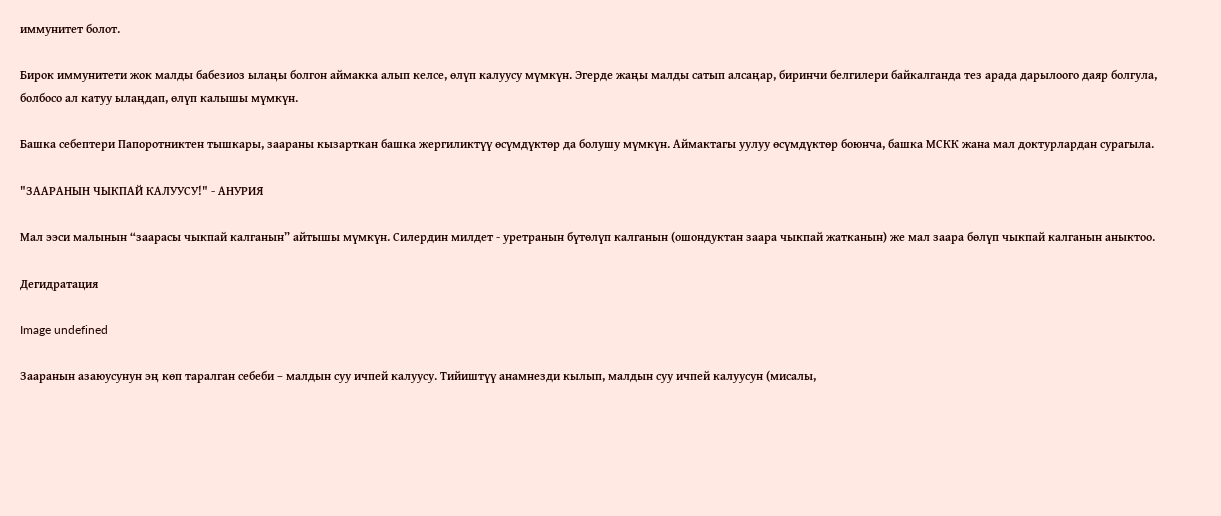иммунитет болот.

Бирок иммунитети жок малды бабезиоз ылаңы болгон аймакка алып келсе, өлүп калуусу мүмкүн. Эгерде жаңы малды сатып алсаңар, биринчи белгилери байкалганда тез арада дарылоого даяр болгула, болбосо ал катуу ылаңдап, өлүп калышы мүмкүн.

Башка себептери Папоротниктен тышкары, заараны кызарткан башка жергиликтүү өсүмдүктөр да болушу мүмкүн. Аймактагы уулуу өсүмдүктөр боюнча, башка МСКК жана мал доктурлардан сурагыла.

"ЗААРАНЫН ЧЫКПАЙ КАЛУУСУ!" - АНУРИЯ

Мал ээси малынын “заарасы чыкпай калганын” айтышы мүмкүн. Силердин милдет - уретранын бүтөлүп калганын (ошондуктан заара чыкпай жатканын) же мал заара бөлүп чыкпай калганын аныктоо.

Дегидратация

Image undefined

Зааранын азаюусунун эң көп таралган себеби – малдын суу ичпей калуусу. Тийиштүү анамнезди кылып, малдын суу ичпей калуусун (мисалы,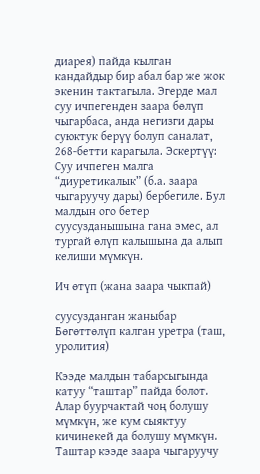диарея) пайда кылган кандайдыр бир абал бар же жок экенин тактагыла. Эгерде мал суу ичпегенден заара бөлүп чыгарбаса, анда негизги дары суюктук берүү болуп саналат, 268-бетти карагыла. Эскертүү: Cуу ичпеген малга “диуретикалык” (б.а. заара чыгаруучу дары) бербегиле. Бул малдын ого бетер суусузданышына гана эмес, ал тургай өлүп калышына да алып келиши мүмкүн.

Ич өтүп (жана заара чыкпай)

cуусузданган жаныбар Бөгөттөлүп калган уретра (таш, уролития)

Кээде малдын табарсыгында катуу “таштар” пайда болот. Алар буурчактай чоң болушу мүмкүн, же кум сыяктуу кичинекей да болушу мүмкүн. Таштар кээде заара чыгаруучу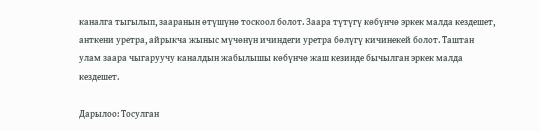каналга тыгылып, зааранын өтүшүнө тоскоол болот. Заара түтүгү көбүнчө эркек малда кездешет, анткени уретра, айрыкча жыныс мүчөнүн ичиндеги уретра бөлүгү кичинекей болот. Таштан улам заара чыгаруучу каналдын жабылышы көбүнчө жаш кезинде бычылган эркек малда кездешет.

Дарылоо: Тосулган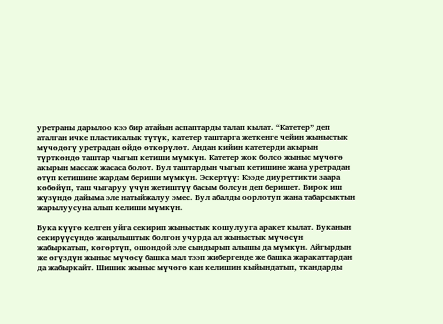уретраны дарылоо кээ бир атайын аспаптарды талап кылат. “Катетер” деп аталган ичке пластикалык түтүк, катетер таштарга жеткенге чейин жыныстык мүчөдөгү уретрадан өйдө өткөрүлөт. Андан кийин катетерди акырын түрткөндө таштар чыгып кетиши мүмкүн. Катетер жок болсо жыныс мүчөгө акырын массаж жасаса болот. Бул таштардын чыгып кетишине жана уретрадан өтүп кетишине жардам бериши мүмкүн. Эскертүү: Кээде диуреттикти заара көбөйүп, таш чыгаруу үчүн жетиштүү басым болсун деп беришет. Бирок иш жүзүндө дайыма эле натыйжалуу эмес. Бул абалды оорлотуп жана табарсыктын жарылуусуна алып келиши мүмкүн.

Бука күүгө келген уйга секирип жыныстык кошулууга аракет кылат. Буканын секирүүсүндө жаңылыштык болгон учурда ал жыныстык мүчөсүн жабыркатып, көгөртүп, ошондой эле сындырып алышы да мүмкүн. Айгырдын же өгүздүн жыныс мүчөсү башка мал тээп жибергенде же башка жаракаттардан да жабыркайт. Шишик жыныс мүчөгө кан келишин кыйындатып, ткандарды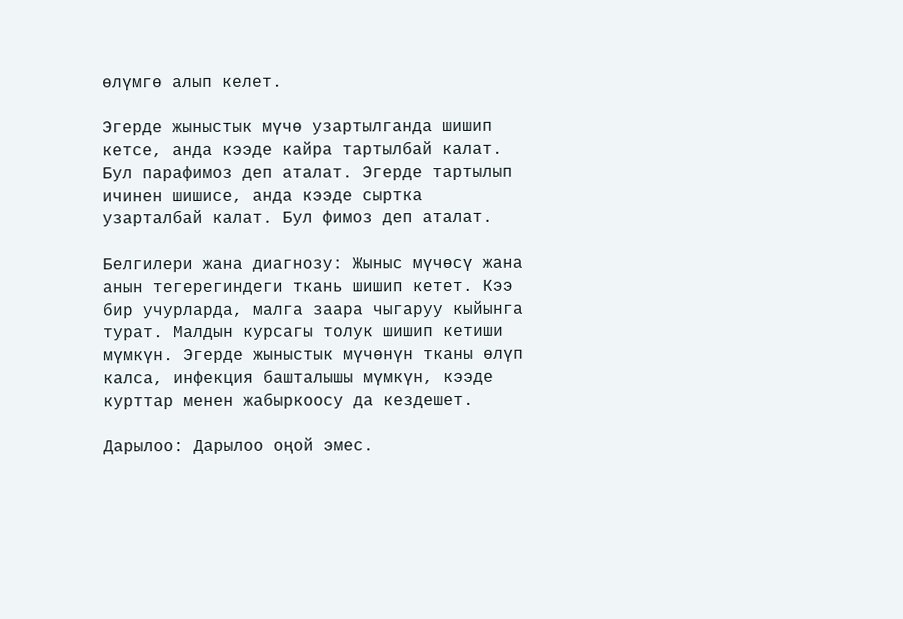өлүмгө алып келет.

Эгерде жыныстык мүчө узартылганда шишип кетсе, анда кээде кайра тартылбай калат. Бул парафимоз деп аталат. Эгерде тартылып ичинен шишисе, анда кээде сыртка узарталбай калат. Бул фимоз деп аталат.

Белгилери жана диагнозу: Жыныс мүчөсү жана анын тегерегиндеги ткань шишип кетет. Кээ бир учурларда, малга заара чыгаруу кыйынга турат. Малдын курсагы толук шишип кетиши мүмкүн. Эгерде жыныстык мүчөнүн тканы өлүп калса, инфекция башталышы мүмкүн, кээде курттар менен жабыркоосу да кездешет.

Дарылоо: Дарылоо оңой эмес.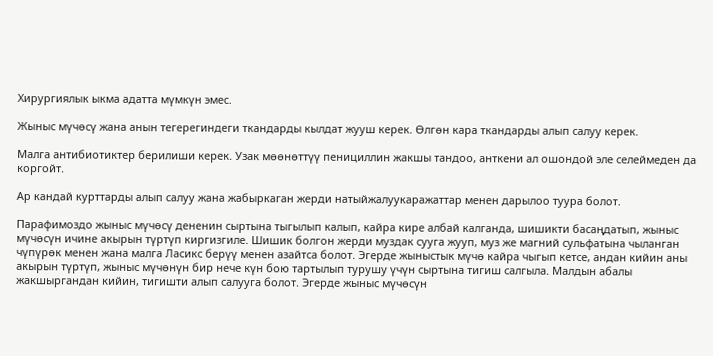Хирургиялык ыкма адатта мүмкүн эмес.

Жыныс мүчөсү жана анын тегерегиндеги ткандарды кылдат жууш керек. Өлгөн кара ткандарды алып салуу керек.

Малга антибиотиктер берилиши керек. Узак мөөнөттүү пенициллин жакшы тандоо, анткени ал ошондой эле селеймеден да коргойт.

Ар кандай курттарды алып салуу жана жабыркаган жерди натыйжалуукаражаттар менен дарылоо туура болот.

Парафимоздо жыныс мүчөсү дененин сыртына тыгылып калып, кайра кире албай калганда, шишикти басаңдатып, жыныс мүчөсүн ичине акырын түртүп киргизгиле. Шишик болгон жерди муздак сууга жууп, муз же магний сульфатына чыланган чүпүрөк менен жана малга Ласикс берүү менен азайтса болот. Эгерде жыныстык мүчө кайра чыгып кетсе, андан кийин аны акырын түртүп, жыныс мүчөнүн бир нече күн бою тартылып турушу үчүн сыртына тигиш салгыла. Малдын абалы жакшыргандан кийин, тигишти алып салууга болот. Эгерде жыныс мүчөсүн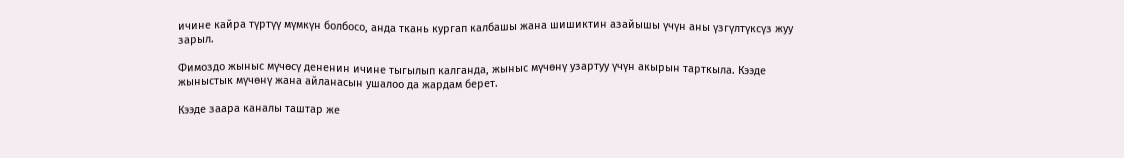ичине кайра түртүү мүмкүн болбосо, анда ткань кургап калбашы жана шишиктин азайышы үчүн аны үзгүлтүксүз жуу зарыл.

Фимоздо жыныс мүчөсү дененин ичине тыгылып калганда, жыныс мүчөнү узартуу үчүн акырын тарткыла. Кээде жыныстык мүчөнү жана айланасын ушалоо да жардам берет.

Кээде заара каналы таштар же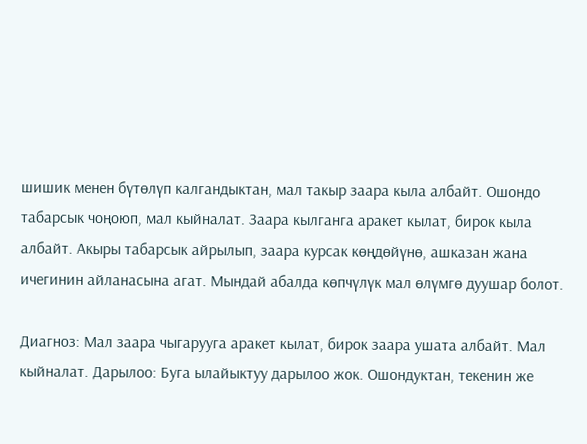шишик менен бүтөлүп калгандыктан, мал такыр заара кыла албайт. Ошондо табарсык чоңоюп, мал кыйналат. Заара кылганга аракет кылат, бирок кыла албайт. Акыры табарсык айрылып, заара курсак көңдөйүнө, ашказан жана ичегинин айланасына агат. Мындай абалда көпчүлүк мал өлүмгө дуушар болот.

Диагноз: Мал заара чыгарууга аракет кылат, бирок заара ушата албайт. Мал кыйналат. Дарылоо: Буга ылайыктуу дарылоо жок. Ошондуктан, текенин же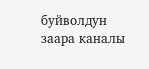буйволдун заара каналы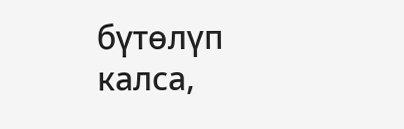бүтөлүп калса,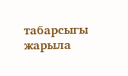табарсыгы жарыла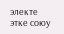электе этке союу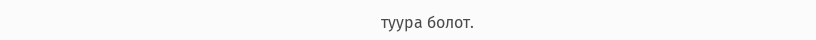туура болот.